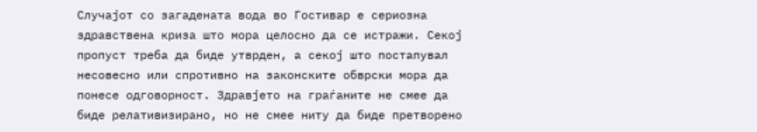Случајот со загадената вода во Гостивар е сериозна здравствена криза што мора целосно да се истражи. Секој пропуст треба да биде утврден, а секој што постапувал несовесно или спротивно на законските обврски мора да понесе одговорност. Здравјето на граѓаните не смее да биде релативизирано, но не смее ниту да биде претворено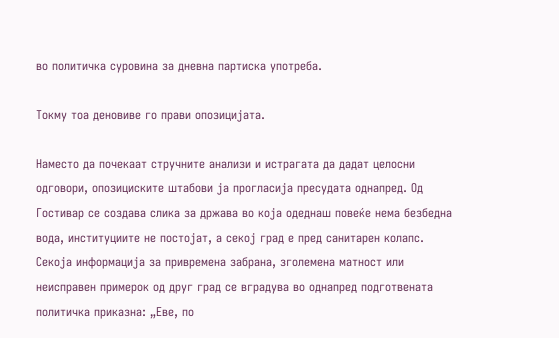во политичка суровина за дневна партиска употреба.

Токму тоа деновиве го прави опозицијата.

Наместо да почекаат стручните анализи и истрагата да дадат целосни одговори, опозициските штабови ја прогласија пресудата однапред. Од Гостивар се создава слика за држава во која одеднаш повеќе нема безбедна вода, институциите не постојат, а секој град е пред санитарен колапс. Секоја информација за привремена забрана, зголемена матност или неисправен примерок од друг град се вградува во однапред подготвената политичка приказна: „Еве, по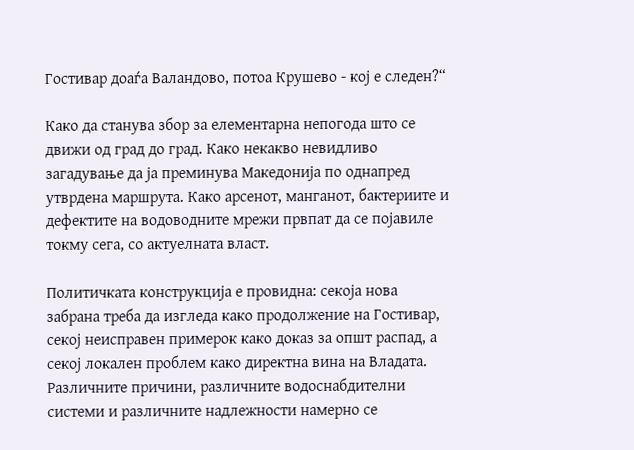Гостивар доаѓа Валандово, потоа Крушево - кој е следен?“

Како да станува збор за елементарна непогода што се движи од град до град. Како некакво невидливо загадување да ја преминува Македонија по однапред утврдена маршрута. Како арсенот, манганот, бактериите и дефектите на водоводните мрежи првпат да се појавиле токму сега, со актуелната власт.

Политичката конструкција е провидна: секоја нова забрана треба да изгледа како продолжение на Гостивар, секој неисправен примерок како доказ за општ распад, а секој локален проблем како директна вина на Владата. Различните причини, различните водоснабдителни системи и различните надлежности намерно се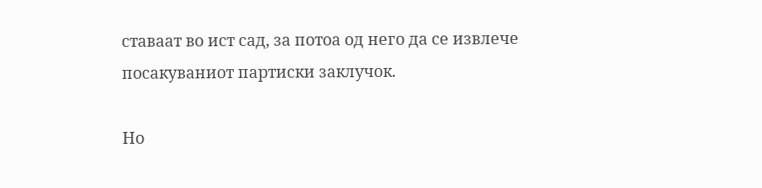ставаат во ист сад, за потоа од него да се извлече посакуваниот партиски заклучок.

Но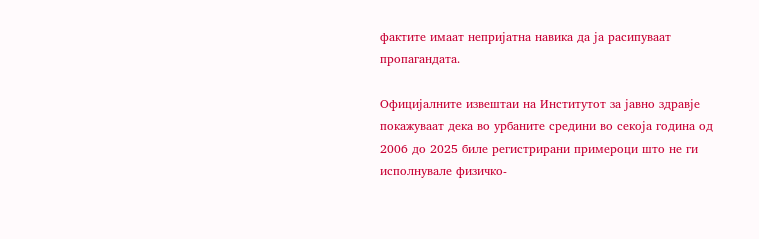фактите имаат непријатна навика да ја расипуваат пропагандата.

Официјалните извештаи на Институтот за јавно здравје покажуваат дека во урбаните средини во секоја година од 2006 до 2025 биле регистрирани примероци што не ги исполнувале физичко-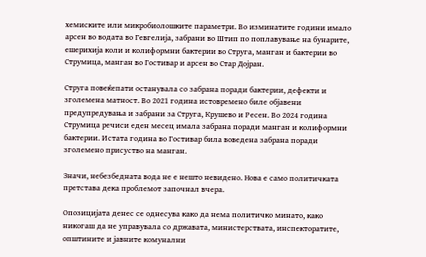хемиските или микробиолошките параметри. Во изминатите години имало арсен во водата во Гевгелија, забрани во Штип по поплавување на бунарите, ешерихија коли и колиформни бактерии во Струга, манган и бактерии во Струмица, манган во Гостивар и арсен во Стар Дојран.

Струга повеќепати останувала со забрана поради бактерии, дефекти и зголемена матност. Во 2021 година истовремено биле објавени предупредувања и забрани за Струга, Крушево и Ресен. Во 2024 година Струмица речиси еден месец имала забрана поради манган и колиформни бактерии. Истата година во Гостивар била воведена забрана поради зголемено присуство на манган.

Значи, небезбедната вода не е нешто невидено. Нова е само политичката претстава дека проблемот започнал вчера.

Опозицијата денес се однесува како да нема политичко минато, како никогаш да не управувала со државата, министерствата, инспекторатите, општините и јавните комунални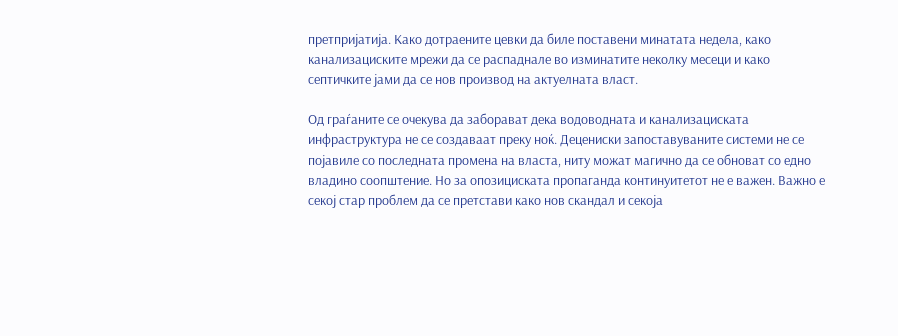претпријатија. Како дотраените цевки да биле поставени минатата недела, како канализациските мрежи да се распаднале во изминатите неколку месеци и како септичките јами да се нов производ на актуелната власт.

Од граѓаните се очекува да заборават дека водоводната и канализациската инфраструктура не се создаваат преку ноќ. Децениски запоставуваните системи не се појавиле со последната промена на власта, ниту можат магично да се обноват со едно владино соопштение. Но за опозициската пропаганда континуитетот не е важен. Важно е секој стар проблем да се претстави како нов скандал и секоја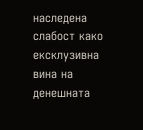наследена слабост како ексклузивна вина на денешната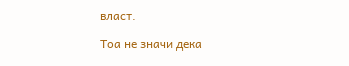власт.

Тоа не значи дека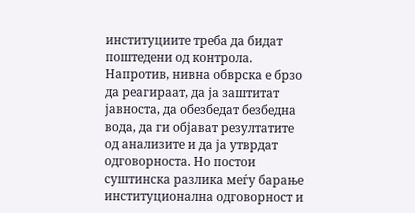институциите треба да бидат поштедени од контрола. Напротив, нивна обврска е брзо да реагираат, да ја заштитат јавноста, да обезбедат безбедна вода, да ги објават резултатите од анализите и да ја утврдат одговорноста. Но постои суштинска разлика меѓу барање институционална одговорност и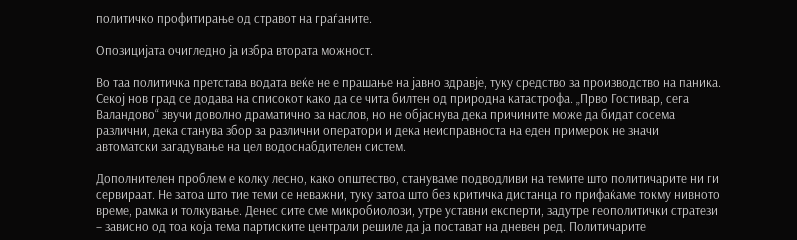политичко профитирање од стравот на граѓаните.

Опозицијата очигледно ја избра втората можност.

Во таа политичка претстава водата веќе не е прашање на јавно здравје, туку средство за производство на паника. Секој нов град се додава на списокот како да се чита билтен од природна катастрофа. „Прво Гостивар, сега Валандово“ звучи доволно драматично за наслов, но не објаснува дека причините може да бидат сосема различни, дека станува збор за различни оператори и дека неисправноста на еден примерок не значи автоматски загадување на цел водоснабдителен систем.

Дополнителен проблем е колку лесно, како општество, стануваме подводливи на темите што политичарите ни ги сервираат. Не затоа што тие теми се неважни, туку затоа што без критичка дистанца го прифаќаме токму нивното време, рамка и толкување. Денес сите сме микробиолози, утре уставни експерти, задутре геополитички стратези – зависно од тоа која тема партиските централи решиле да ја постават на дневен ред. Политичарите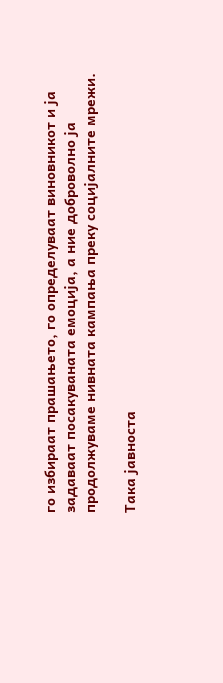го избираат прашањето, го определуваат виновникот и ја задаваат посакуваната емоција, а ние доброволно ја продолжуваме нивната кампања преку социјалните мрежи.

Така јавноста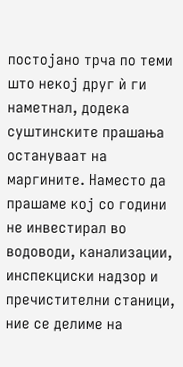постојано трча по теми што некој друг ѝ ги наметнал, додека суштинските прашања остануваат на маргините. Наместо да прашаме кој со години не инвестирал во водоводи, канализации, инспекциски надзор и пречистителни станици, ние се делиме на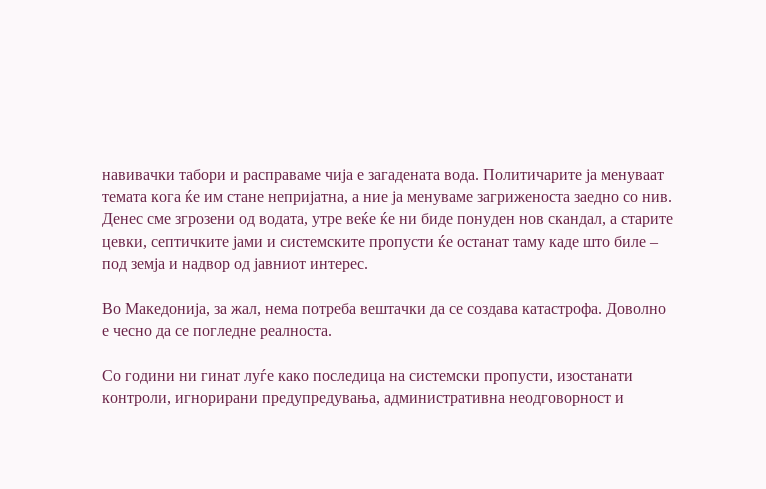навивачки табори и расправаме чија е загадената вода. Политичарите ја менуваат темата кога ќе им стане непријатна, а ние ја менуваме загриженоста заедно со нив. Денес сме згрозени од водата, утре веќе ќе ни биде понуден нов скандал, а старите цевки, септичките јами и системските пропусти ќе останат таму каде што биле – под земја и надвор од јавниот интерес.

Во Македонија, за жал, нема потреба вештачки да се создава катастрофа. Доволно е чесно да се погледне реалноста.

Со години ни гинат луѓе како последица на системски пропусти, изостанати контроли, игнорирани предупредувања, административна неодговорност и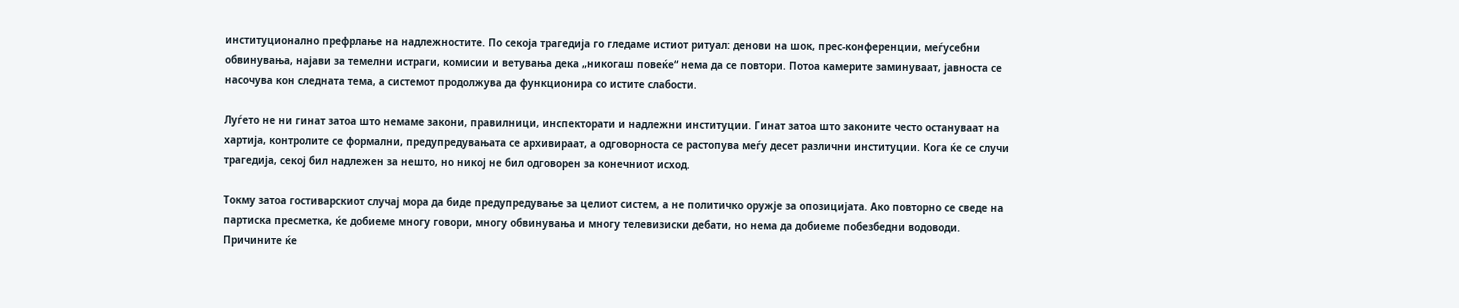институционално префрлање на надлежностите. По секоја трагедија го гледаме истиот ритуал: денови на шок, прес-конференции, меѓусебни обвинувања, најави за темелни истраги, комисии и ветувања дека „никогаш повеќе“ нема да се повтори. Потоа камерите заминуваат, јавноста се насочува кон следната тема, а системот продолжува да функционира со истите слабости.

Луѓето не ни гинат затоа што немаме закони, правилници, инспекторати и надлежни институции. Гинат затоа што законите често остануваат на хартија, контролите се формални, предупредувањата се архивираат, а одговорноста се растопува меѓу десет различни институции. Кога ќе се случи трагедија, секој бил надлежен за нешто, но никој не бил одговорен за конечниот исход.

Токму затоа гостиварскиот случај мора да биде предупредување за целиот систем, а не политичко оружје за опозицијата. Ако повторно се сведе на партиска пресметка, ќе добиеме многу говори, многу обвинувања и многу телевизиски дебати, но нема да добиеме побезбедни водоводи. Причините ќе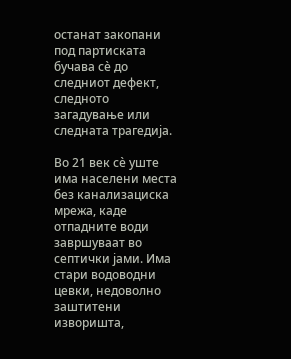останат закопани под партиската бучава сè до следниот дефект, следното загадување или следната трагедија.

Во 21 век сè уште има населени места без канализациска мрежа, каде отпадните води завршуваат во септички јами. Има стари водоводни цевки, недоволно заштитени изворишта,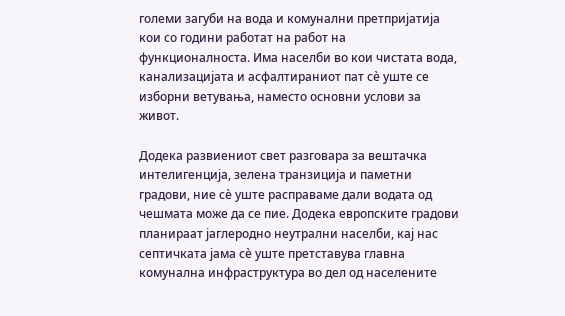големи загуби на вода и комунални претпријатија кои со години работат на работ на функционалноста. Има населби во кои чистата вода, канализацијата и асфалтираниот пат сè уште се изборни ветувања, наместо основни услови за живот.

Додека развиениот свет разговара за вештачка интелигенција, зелена транзиција и паметни градови, ние сè уште расправаме дали водата од чешмата може да се пие. Додека европските градови планираат јаглеродно неутрални населби, кај нас септичката јама сè уште претставува главна комунална инфраструктура во дел од населените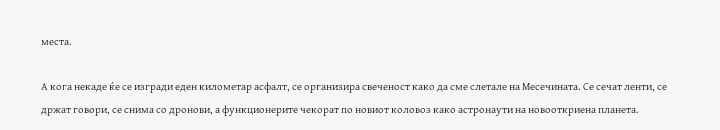места.

А кога некаде ќе се изгради еден километар асфалт, се организира свеченост како да сме слетале на Месечината. Се сечат ленти, се држат говори, се снима со дронови, а функционерите чекорат по новиот коловоз како астронаути на новооткриена планета.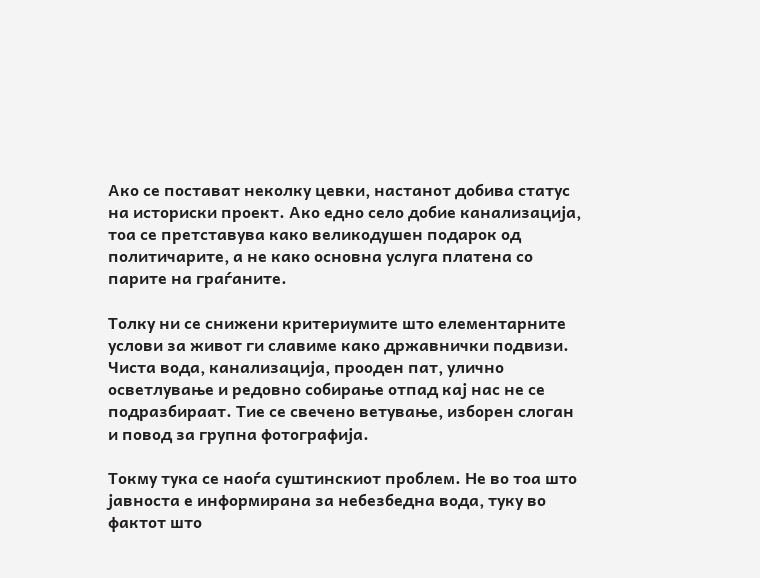Ако се постават неколку цевки, настанот добива статус на историски проект. Ако едно село добие канализација, тоа се претставува како великодушен подарок од политичарите, а не како основна услуга платена со парите на граѓаните.

Толку ни се снижени критериумите што елементарните услови за живот ги славиме како државнички подвизи. Чиста вода, канализација, прооден пат, улично осветлување и редовно собирање отпад кај нас не се подразбираат. Тие се свечено ветување, изборен слоган и повод за групна фотографија.

Токму тука се наоѓа суштинскиот проблем. Не во тоа што јавноста е информирана за небезбедна вода, туку во фактот што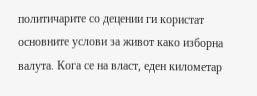политичарите со децении ги користат основните услови за живот како изборна валута. Кога се на власт, еден километар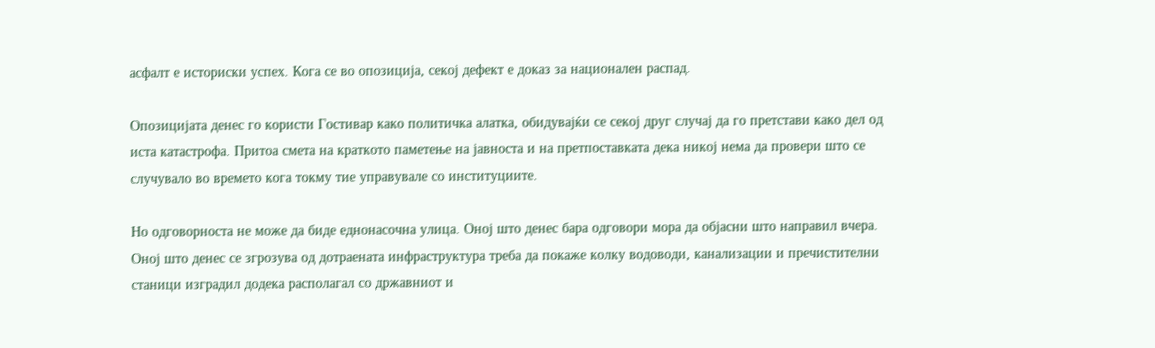асфалт е историски успех. Кога се во опозиција, секој дефект е доказ за национален распад.

Опозицијата денес го користи Гостивар како политичка алатка, обидувајќи се секој друг случај да го претстави како дел од иста катастрофа. Притоа смета на краткото паметење на јавноста и на претпоставката дека никој нема да провери што се случувало во времето кога токму тие управувале со институциите.

Но одговорноста не може да биде еднонасочна улица. Оној што денес бара одговори мора да објасни што направил вчера. Оној што денес се згрозува од дотраената инфраструктура треба да покаже колку водоводи, канализации и пречистителни станици изградил додека располагал со државниот и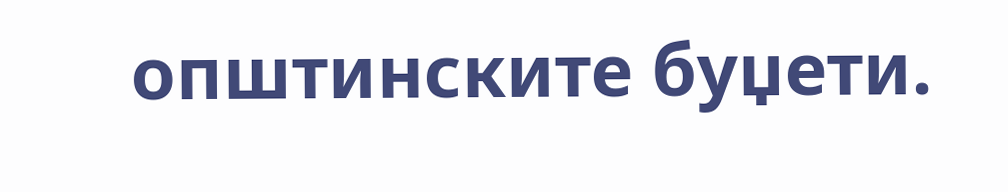општинските буџети.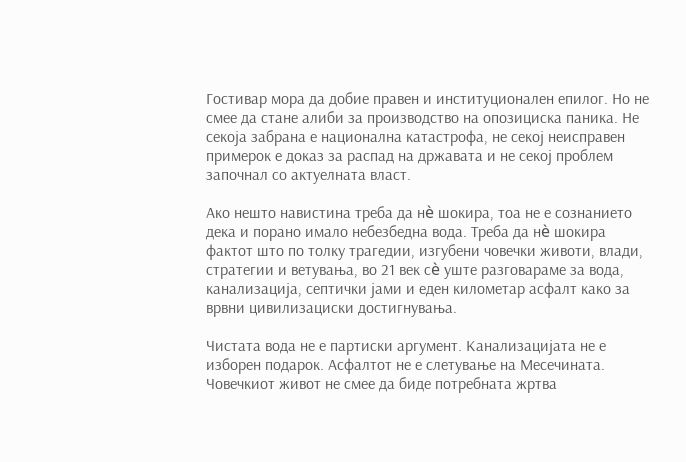Гостивар мора да добие правен и институционален епилог. Но не смее да стане алиби за производство на опозициска паника. Не секоја забрана е национална катастрофа, не секој неисправен примерок е доказ за распад на државата и не секој проблем започнал со актуелната власт.

Ако нешто навистина треба да нè шокира, тоа не е сознанието дека и порано имало небезбедна вода. Треба да нè шокира фактот што по толку трагедии, изгубени човечки животи, влади, стратегии и ветувања, во 21 век сè уште разговараме за вода, канализација, септички јами и еден километар асфалт како за врвни цивилизациски достигнувања.

Чистата вода не е партиски аргумент. Канализацијата не е изборен подарок. Асфалтот не е слетување на Месечината. Човечкиот живот не смее да биде потребната жртва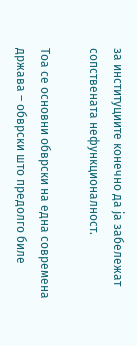за институциите конечно да ја забележат сопствената нефункционалност.

Тоа се основни обврски на една современа држава – обврски што предолго биле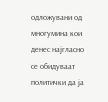одложувани од многумина кои денес најгласно се обидуваат политички да ја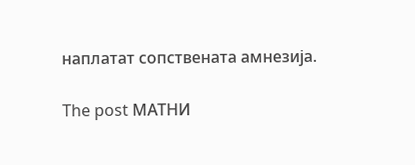наплатат сопствената амнезија.

The post МАТНИ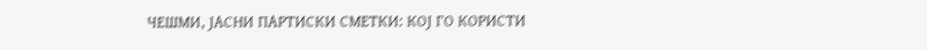ЧЕШМИ, ЈАСНИ ПАРТИСКИ СМЕТКИ: КОЈ ГО КОРИСТИ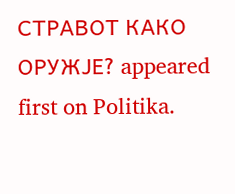СТРАВОТ КАКО ОРУЖЈЕ? appeared first on Politika.